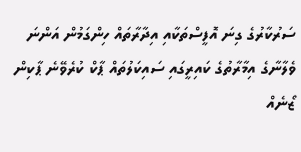ސަރުކާރުގެ ގިނަ އޮފީސްތަކާއި އިދާރާތައް ހިންގަމުން އަންނަ ވެލާނާގެ އިމާރާތުގެ ކައިރީގައި ސައިކަލުތައް ޕާކް ކުރެވޭނެ ޕާކިން ޒޯނެއް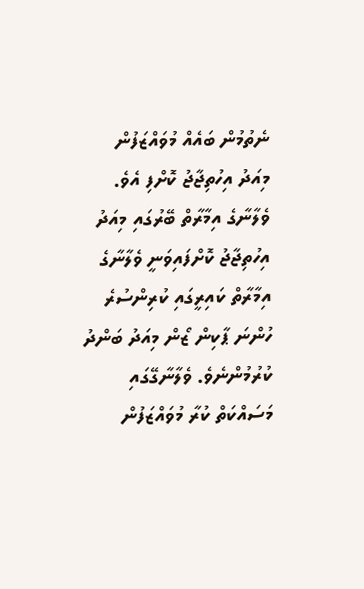ނެތުމުން ބައެއް މުވައްޒަފުން މިއަދު އިހުތިޖާޖު ކޮށްފި އެވެ.
ވެލާނާގެ އިމާރާތް ބޭރުގައި މިއަދު އިހުތިޖާޖު ކޮށްފައިވަނީ ވެލާނާގެ އިމާރާތް ކައިރީގައި ކުރިންސުރެ ހުންނަ ޕާކިން ޒޯން މިއަދު ބަންދު ކުރުމުންނެވެ. ވެލާނާގޭގައި މަސައްކަތް ކުރާ މުވައްޒަފުން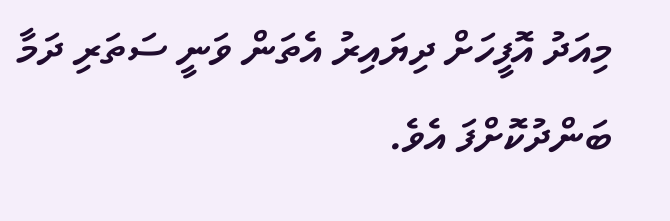މިއަދު އޮފީހަށް ދިޔައިރު އެތަން ވަނީ ސަތަރި ދަމާ ބަންދުކޮށްފަ އެވެ.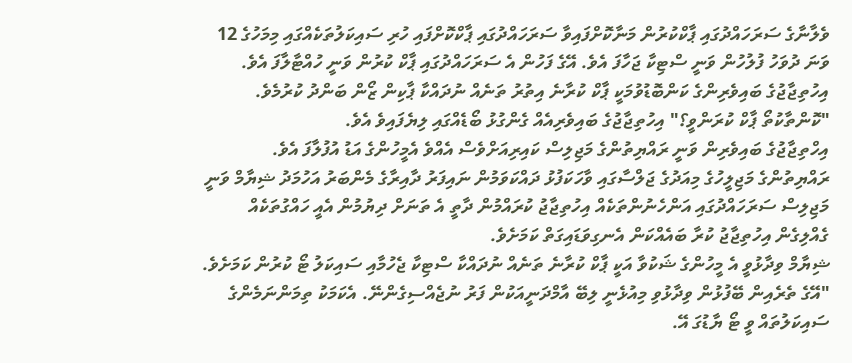ވެލާނާގެ ސަރަހައްދުގައި ޕާކްކުރުން މަނާކޮށްފައިވާ ސަރަހައްދުގައި ޕާކްކޮށްފައި ހުރި ސައިކަލުތަކެއްގައި މިމަހުގެ 12 ވަނަ ދުވަހު ފުލުހުން ވަނީ ސްޓިކާ ޖަހާފަ އެވެ. އޭގެ ފަހުން އެ ސަރަހައްދުގައި ޕާކް ކުރުން ވަނީ ހުއްޓާލާފަ އެވެ.
އިހުތިޖާޖުގެ ބައިވެރިންގެ ކަންބޮޑުވުމަކީ ޕާކް ކުރާނެ އިތުރު ތަނެއް ނުދައްކާ ޕާކިން ޒޯން ބަންދު ކުރުމެވެ.
"ކޮންތާކުތޯ ޕާކް ކުރަންވީ؟" އިހުތިޖާޖުގެ ބައިވެރިއެއް ގެންގުޅު ބޯޑެއްގައި ލިޔެފައިވެ އެވެ.
އިހްތިޖާޖުގެ ބައިވެރިން ވަނީ ރައްޔިތުންގެ މަޖިލިސް ކައިރިއަށްވެސް އެއްވެ އެމީހުންގެ އަޑު އުފުލާފަ އެވެ.
ރައްޔިތުންގެ މަޖިލީހުގެ މިއަދުގެ ޖަލްސާގައި ވާހަކަފުޅު ދައްކަވަމުން ނައިފަރު ދާއިރާގެ މެންބަރު އަހުމަދު ޝިޔާމް ވަނީ މަޖިލިސް ސަރަހައްދުގައި އަންހެނުންތަކެއް އިހުތިޖާޖު ކުރައްމުން ދާތީ އެ ތަނަށް ދިޔުމުން އެއީ ހައްގުތަކެއް ގެއްލިގެން އިހުތިޖާޖު ކުރާ ބައެއްކަން އެނގިވަޑައިގަތް ކަމަށެވެ.
ޝިޔާމް ވިދާޅުވީ އެ މީހުންގެ ޝަކުވާ އަކީ ޕާކް ކުރާނެ ތަނެއް ނުދައްކާ ސްޓިކާ ޖެހުމާއި ސައިކަލު ޓޯ ކުރުން ކަމަށެވެ.
"އޭގެ ތެރެއިން ބޭފުޅުން ވިދާޅުވި މިއުޅެނީ ލިބޭ އާމްދަނީއަކުން ފަރު ނުޖެއްސިގެންނޭ. އެކަމަކު ތިމަންނަމެންގެ ސައިކަލުތައް ވީ ޓޯ ޔާޑުގަ އޭ.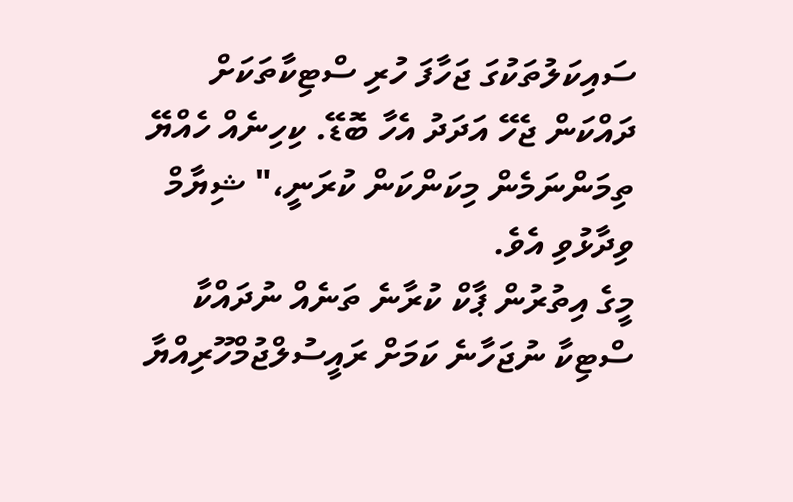ސައިކަލުތަކުގަ ޖަހާފަ ހުރި ސްޓިކާތަކަށް ދައްކަން ޖެހޭ އަދަދު އެހާ ބޮޑޭ. ކިހިނެއް ހެއްޔޭ ތިމަންނަމެން މިކަންކަން ކުރަނީ،" ޝިޔާމް ވިދާޅުވި އެވެ.
މީގެ އިތުރުން ޕާކް ކުރާނެ ތަނެއް ނުދައްކާ ސްޓިކާ ނުޖަހާނެ ކަމަށް ރައީސުލްޖުމްހޫރިއްޔާ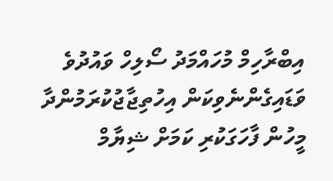އިބްރާހިމް މުހައްމަދު ސޯލިހް ވައުދުވެ ވަޑައިގެންނެވިކަން އިހުތިޖާޖުކުރަމުންދާ މީހުން ފާހަގަކުރި ކަމަށް ޝިޔާމް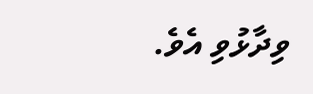ވިދާޅުވި އެވެ.